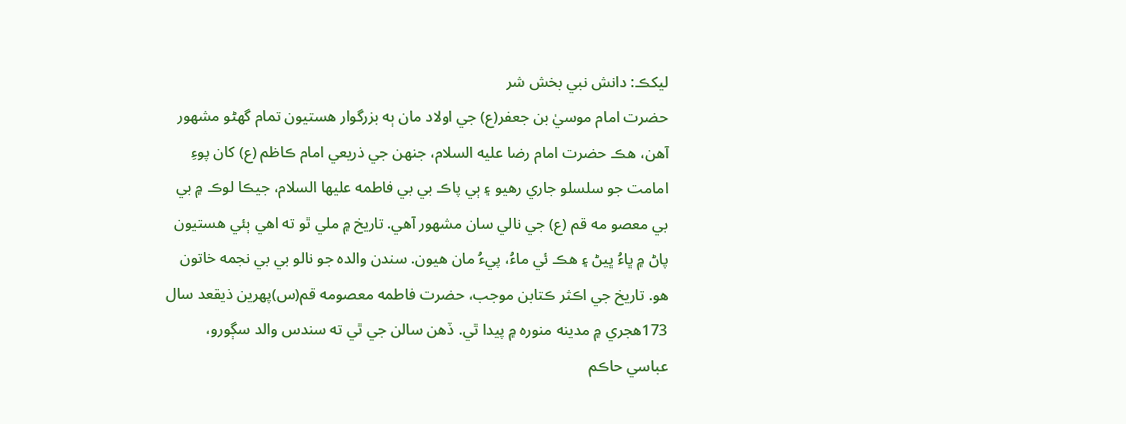ليکڪ: دانش نبي بخش شر
حضرت امام موسيٰ بن جعفر(ع) جي اولاد مان ٻه بزرگوار هستيون تمام گهڻو مشهور آهن، هڪ حضرت امام رضا عليه السلام، جنهن جي ذريعي امام ڪاظم (ع) کان پوءِ امامت جو سلسلو جاري رهيو ۽ ٻي پاڪ بي بي فاطمه عليها السلام، جيڪا لوڪ ۾ بي بي معصو مه قم (ع) جي نالي سان مشهور آهي. تاريخ ۾ ملي ٿو ته اهي ٻئي هستيون پاڻ ۾ ڀاءُ ڀيڻ ۽ هڪ ئي ماءُ، پيءُ مان هيون. سندن والده جو نالو بي بي نجمه خاتون هو. تاريخ جي اڪثر ڪتابن موجب، حضرت فاطمه معصومه قم(س)پهرين ذيقعد سال 173هجري ۾ مدينه منوره ۾ پيدا ٿي. ڏهن سالن جي ٿي ته سندس والد سڳورو، عباسي حاڪم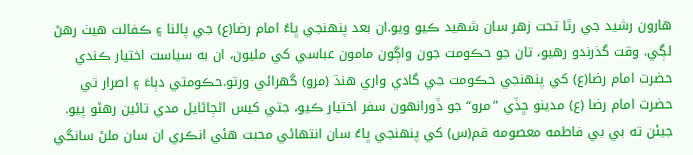هارون رشيد جي رٿا تحت زهر سان شهيد ڪيو ويو.ان بعد پنهنجي ڀاءُ امام رضا(ع) جي پالنا ۽ ڪفالت هيٺ رهڻ لڳي. وقت گذرندو رهيو، تان جو حڪومت جون واڳون مامون عباسي کي مليون، ان به سياست اختيار ڪندي حضرت امام رضا(ع) کي پنهنجي حڪومت جي گادي واري هنڌ (مرو) گهرائي ورتو.حڪومتي دٻاءَ ۽ اصرار تي حضرت امام رضا (ع) مدينو ڇڏي ”مرو“ جو ڏورانهون سفر اختيار ڪيو، جتي کيس اڻڄاڻايل مدي تائين رهڻو پيو. جيئن ته بي بي فاطمه معصومه قم(س) کي پنهنجي ڀاءُ سان انتهائي محبت هئي انڪري ان سان ملڻ سانگي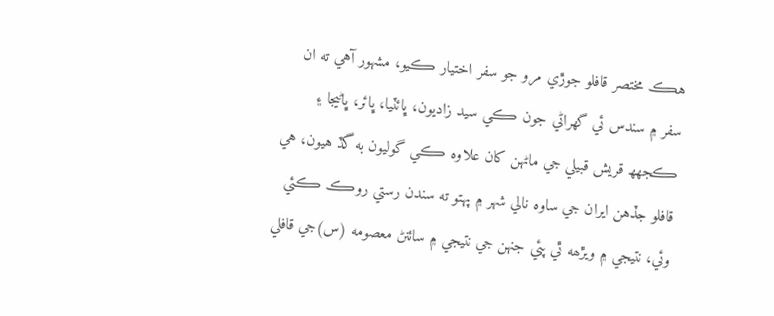هڪ مختصر قافلو جوڙي مرو جو سفر اختيار ڪيو، مشهور آهي ته ان سفر ۾ سندس ئي گهراڻي جون ڪي سيد زاديون، ڀائٽيا، ڀائر، ڀاڻيجا ۽ ڪجهھ قريش قبيلي جي ماڻهن کان علاوه ڪي گوليون به گڏ هيون، هي قافلو جڏهن ايران جي ساوه نالي شهر ۾ پهتو ته سندن رستي روڪ ڪئي وئي، نتيجي ۾ ويڙھه ٿي پئي جنهن جي نتيجي ۾ سائنڻ معصومه (س)جي قافلي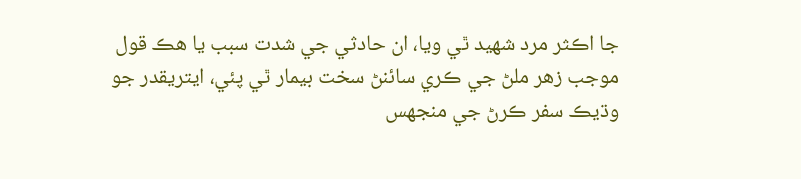جا اڪثر مرد شهيد ٿي ويا، ان حادثي جي شدت سبب يا هڪ قول موجب زهر ملڻ جي ڪري سائنڻ سخت بيمار ٿي پئي، ايتريقدر جو وڌيڪ سفر ڪرڻ جي منجهس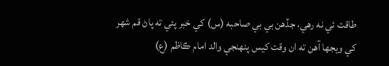طاقت ئي نه رهي، جڏهن بي بي صاحبه (س) کي خبر پئي ته پاڻ قم شهر کي ويجها آهن ته ان وقت کيس پنهنجي والد امام ڪاظم (ع)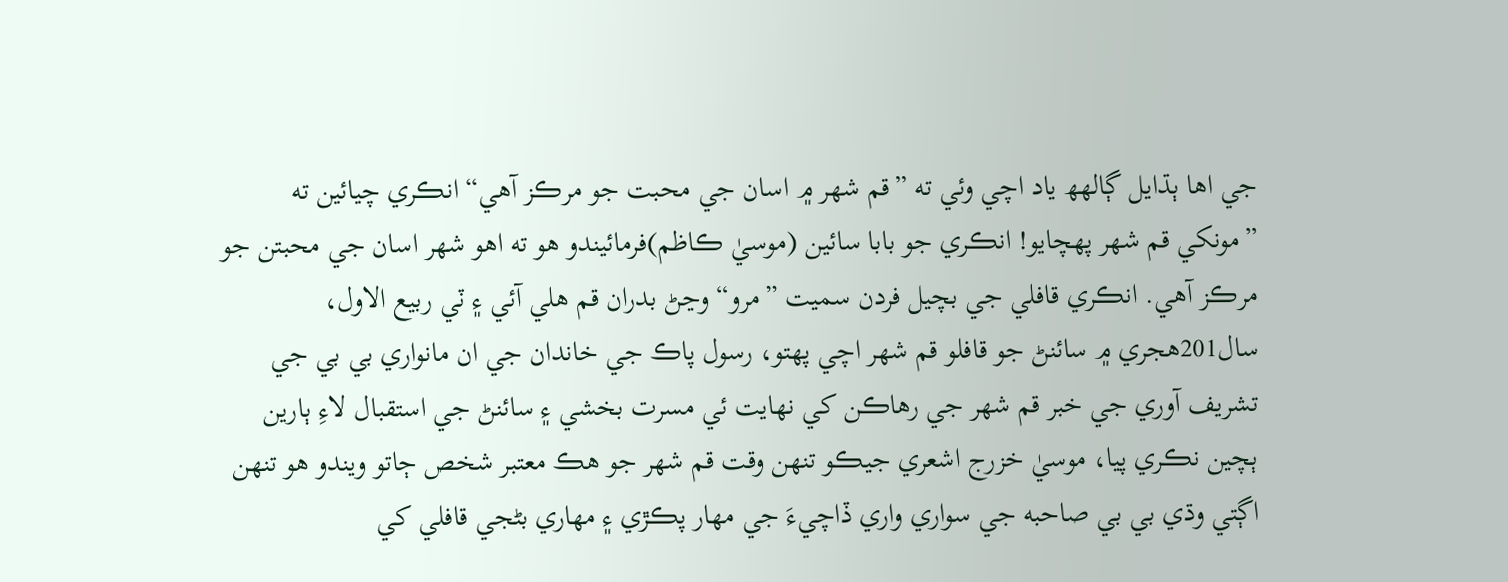جي اها ٻڌايل ڳالهھ ياد اچي وئي ته ”قم شهر ۾ اسان جي محبت جو مرڪز آهي“ انڪري چيائين ته ”مونکي قم شهر پهچايو! انڪري جو بابا سائين (موسيٰ ڪاظم)فرمائيندو هو ته اهو شهر اسان جي محبتن جو مرڪز آهي. انڪري قافلي جي بچيل فردن سميت ”مرو“ وڃڻ بدران قم هلي آئي ۽ ٽي ربيع الاول، سال201هجري ۾ سائنڻ جو قافلو قم شهر اچي پهتو، رسول پاڪ جي خاندان جي ان مانواري بي بي جي تشريف آوري جي خبر قم شهر جي رهاڪن کي نهايت ئي مسرت بخشي ۽ سائنڻ جي استقبال لاءِ ٻارين ٻچين نڪري پيا، موسيٰ خزرج اشعري جيڪو تنهن وقت قم شهر جو هڪ معتبر شخص ڄاتو ويندو هو تنهن اڳتي وڌي بي بي صاحبه جي سواري واري ڏاچيءَ جي مهار پڪڙي ۽ مهاري بڻجي قافلي کي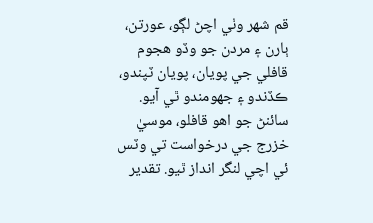قم شهر وٺي اچڻ لڳو، عورتن، ٻارن ۽ مردن جو وڏو هجوم قافلي جي پويان، پويان ٽپندو، ڪڏندو ۽ جهومندو ٿي آيو. سائنڻ جو اهو قافلو، موسيٰ خزرج جي درخواست تي وٽس ئي اچي لنگر انداز ٿيو. تقدير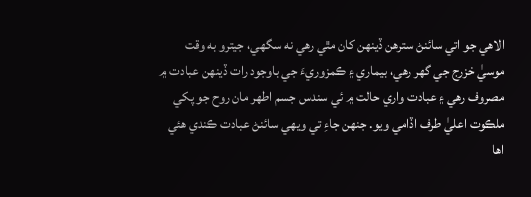الاهي جو اتي سائنڻ سترهن ڏينهن کان مٿي رهي نه سگهي، جيترو به وقت موسيٰ خزرج جي گهر رهي، بيماري ۽ ڪمزوريءَ جي باوجود رات ڏينهن عبادت ۾ مصروف رهي ۽ عبادت واري حالت ۾ ئي سندس جسم اطهر مان روح جو پکي ملڪوت اعليٰ طرف اڏامي ويو. جنهن جاءِ تي ويهي سائنڻ عبادت ڪندي هئي اها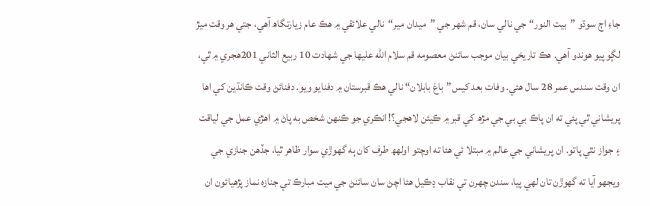جاءِ اڄ سوڌو ”بيت النور“ جي نالي سان، قم شهر جي ”ميدان مير“نالي علائقي ۾ هڪ عام زيارتگاھ آهي، جتي هر وقت ميڙ لڳو پيو هوندو آهي. هڪ تاريخي بيان موجب سائنڻ معصومه قم سلام الله عليها جي شهادت 10 ربيع الثاني 201هجري ۾ ٿي، ان وقت سندس عمر 28 سال هئي. وفات بعد کيس”باغ بابلان“ نالي هڪ قبرستان ۾ دفنايو ويو. دفنائڻ وقت ڪانڌين کي اها پريشاني ٿي پئي ته ان پاڪ بي بي جي مڙھ کي قبر ۾ ڪيئن لاهجي؟! انڪري جو ڪنهن شخص به پاڻ ۾ اهڙي عمل جي لياقت ۽ جواز نٿي پاتو. ان پريشاني جي عالم ۾ مبتلا ئي هئا ته اوچتو اولهھ طرف کان ٻه گهوڙي سوار ظاهر ٿيا، جڏهن جنازي جي ويجهو آيا ته گهوڙن تان لهي پيا، سندن چهرن تي نقاب ڍڪيل هئا اچڻ سان سائنڻ جي ميت مبارڪ تي جنازه نماز پڙهيائون ان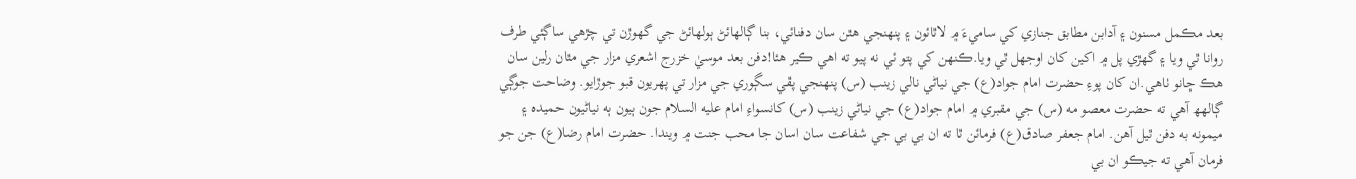بعد مڪمل مسنون ۽ آدابن مطابق جنازي کي ساميءَ ۾ لاٿائون ۽ پنهنجي هٿن سان دفنائي، بنا ڳالهائڻ ٻولهائڻ جي گهوڙن تي چڙهي ساڳئي طرف روانا ٿي ويا ۽ گهڙي پل ۾ اکين کان اوجهل ٿي ويا.ڪنهن کي پتو ئي نه پيو ته اهي ڪير هئا!دفن بعد موسيٰ خزرج اشعري مزار جي مٿان رلين سان هڪ ڇانو ٺاهي.ان کان پوءِ حضرت امام جواد(ع) جي نياڻي نالي زينب (س) پنهنجي پڦي سڳوري جي مزار تي پهريون قبو جوڙايو. وضاحت جوڳي ڳالهھ آهي ته حضرت معصو مه (س) جي مقبري ۾ امام جواد(ع) جي نياڻي زينب (س) کانسواءِ امام عليه السلام جون ٻيون ٻه نياڻيون حميده ۽ ميمونه به دفن ٿيل آهن. امام جعفر صادق(ع) فرمائن ٿا ته ان بي بي جي شفاعت سان اسان جا محب جنت ۾ ويندا. حضرت امام رضا(ع) جن جو فرمان آهي ته جيڪو ان بي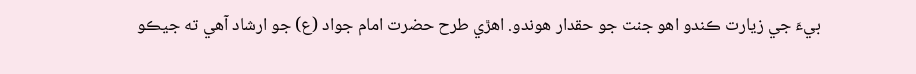بيءَ جي زيارت ڪندو اهو جنت جو حقدار هوندو. اهڙي طرح حضرت امام جواد (ع) جو ارشاد آهي ته جيڪو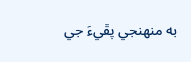به منهنجي پڦيءَ جي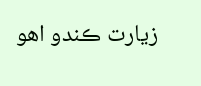زيارت ڪندو اهو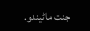جنت ماڻيندو.